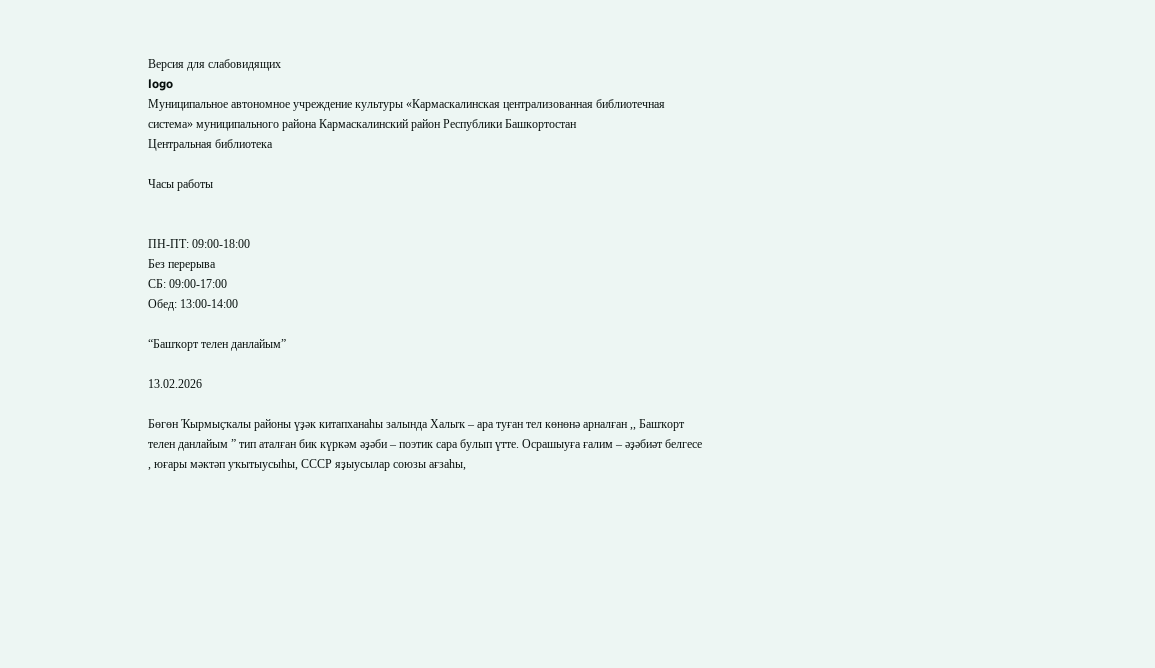Версия для слабовидящих
logo
Муниципальное автономное учреждение культуры «Кармаскалинская централизованная библиотечная система» муниципального района Кармаскалинский район Республики Башкортостан
Центральная библиотека

Часы работы


ПН-ПТ: 09:00-18:00
Без перерыва
СБ: 09:00-17:00
Обед: 13:00-14:00

“Башҡорт телен данлайым”

13.02.2026

Бөгөн Ҡырмыҫҡалы районы үҙәк китапханаһы залында Халыҡ – ара туған тел көнөнә арналған ,, Башҡорт телен данлайым ” тип аталған бик күркәм әҙәби – поэтик сара булып үтте. Осрашыуға ғалим – әҙәбиәт белгесе , юғары мәктәп уҡытыусыһы, СССР яҙыусылар союзы ағзаһы,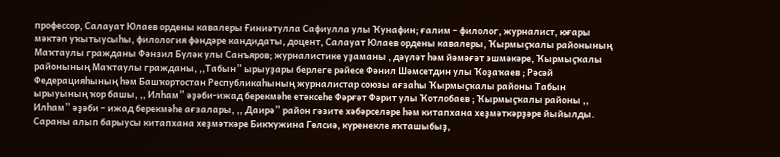профессор, Салауат Юлаев ордены кавалеры Ғиниәтулла Сафиулла улы Ҡунафин; ғалим – филолог, журналист, юғары мәктәп уҡытыусыһы, филология фәндәре кандидаты, доцент, Салауат Юлаев ордены кавалеры, Ҡырмыҫҡалы районының Маҡтаулы гражданы Фәнзил Бүләк улы Санъяров; журналистике уҙаманы , дәүләт һәм йәмәғәт эшмәкәре, Ҡырмыҫҡалы районының Маҡтаулы гражданы, ,,Табын” ырыуҙары берлеге рәйесе Фәнил Шәмсетдин улы Ҡоҙаҡаев ; Рәсәй Федерацияһының һәм Башҡортостан Республикаһының журналистар союзы ағзаһы Ҡырмыҫҡалы районы Табын ырыуының ҡор башы, ,, Илһам” әҙәби-ижад берекмәһе етәксеһе Фәрғәт Фәрит улы Ҡотлобаев ; Ҡырмыҫҡалы районы ,, Илһам” әҙәби – ижад берекмәһе ағзалары, ,, Даирә” район гәзите хәбәрселәре һәм китапхана хеҙмәткәрҙәре йыйылды.
Сараны алып барыусы китапхана хеҙмәткәре Бикҡужина Гөлсиә, күренекле яҡташыбыҙ,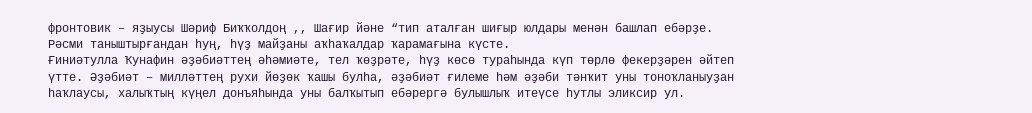фронтовик – яҙыусы Шәриф Биҡҡолдоң ,, Шағир йәне “тип аталған шиғыр юлдары менән башлап ебәрҙе.
Рәсми таныштырғандан һуң, һүҙ майҙаны аҡһаҡалдар ҡарамағына күсте.
Ғиниәтулла Ҡунафин әҙәбиәттең әһәмиәте, тел ҡөҙрәте, һүҙ көсө тураһында күп төрлө фекерҙәрен әйтеп үтте. Әҙәбиәт – милләттең рухи йөҙөк ҡашы булһа, әҙәбиәт ғилеме һәм әҙәби тәнҡит уны тоноҡланыуҙан һаҡлаусы, халыҡтың күңел донъяһында уны балҡытып ебәрергә булышлыҡ итеүсе һутлы эликсир ул.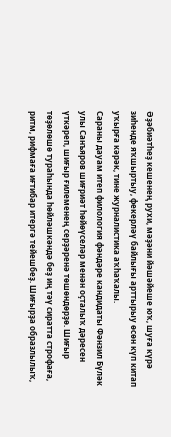Әҙәбиәтһеҙ кешенең рухи, мәҙәни йәшәйеше юҡ, шуға күрә зиһенде яҡшыртыу, фекерләү байлығы арттырыу өсөн күп китап уҡырға кәрәк, тине журналистика аҡһаҡалы.
Сараны дауам итеп филология фәндәре кандидаты Фәнзил Бүләк улы Санъяров шиғриәт һөйөүселәр менән оҫталыҡ дәресен үткәреп, шиғыр ғилеменең серҙәренә төшөндөрҙө. Шиғыр төҙөлөшө тураһында һөйләшкәндә беҙ иң тәү сиратта строфаға, ритм, рифмаға иғтибар итергә тейешбеҙ. Шиғырҙа образлылыҡ,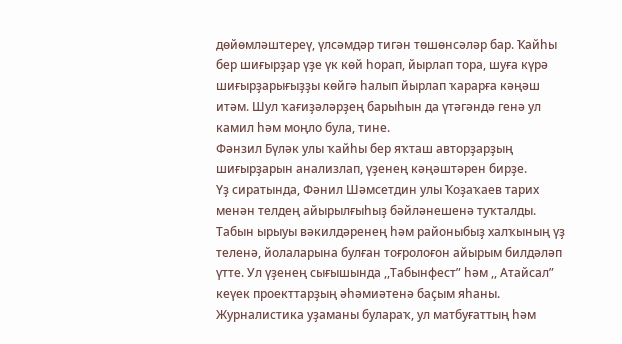дөйөмләштереү, үлсәмдәр тигән төшөнсәләр бар. Ҡайһы бер шиғырҙар үҙе үк көй һорап, йырлап тора, шуға күрә шиғырҙарығыҙҙы көйгә һалып йырлап ҡарарға кәңәш итәм. Шул ҡағиҙәләрҙең барыһын да үтәгәндә генә ул камил һәм моңло була, тине.
Фәнзил Бүләк улы ҡайһы бер яҡташ авторҙарҙың шиғырҙарын анализлап, үҙенең кәңәштәрен бирҙе.
Үҙ сиратында, Фәнил Шәмсетдин улы Ҡоҙаҡаев тарих менән телдең айырылғыһыҙ бәйләнешенә туҡталды. Табын ырыуы вәкилдәренең һәм районыбыҙ халҡының үҙ теленә, йолаларына булған тоғролоғон айырым билдәләп үтте. Ул үҙенең сығышында ,,Табынфест” һәм ,, Атайсал” кеүек проекттарҙың әһәмиәтенә баҫым яһаны.
Журналистика уҙаманы булараҡ, ул матбуғаттың һәм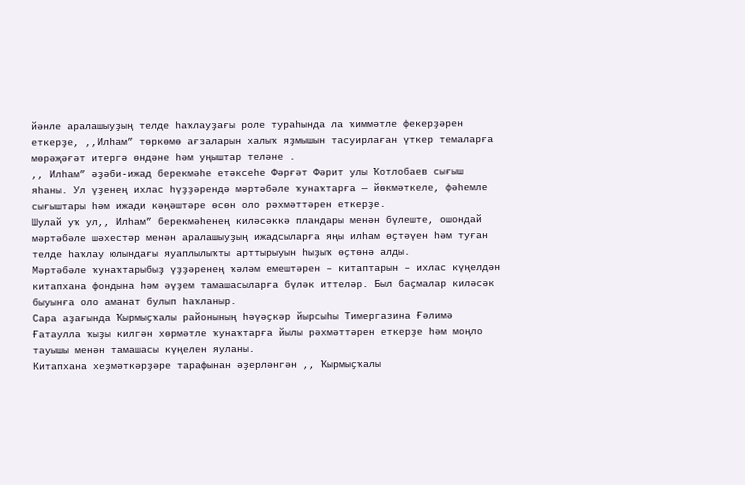йәнле аралашыуҙың телде һаҡлауҙағы роле тураһында ла ҡиммәтле фекерҙәрен еткерҙе, ,,Илһам” төркөмө ағзаларын халыҡ яҙмышын тасуирлаған үткер темаларға мөрәҗәғәт итергә өндәне һәм уңыштар теләне .
,, Илһам” әҙәби-ижад берекмәһе етәксеһе Фәрғәт Фәрит улы Ҡотлобаев сығыш яһаны. Ул үҙенең ихлас һүҙҙәрендә мәртәбәле ҡунаҡтарға — йөкмәткеле, фәһемле сығыштары һәм ижади кәңәштәре өсөн оло рәхмәттәрен еткерҙе.
Шулай уҡ ул,, Илһам” берекмәһенең киләсәккә пландары менән бүлеште, ошондай мәртәбәле шәхестәр менән аралашыуҙың ижадсыларға яңы илһам өҫтәүен һәм туған телде һаҡлау юлындағы яуаплылыҡты арттырыуын һыҙыҡ өҫтөнә алды.
Мәртәбәле ҡунаҡтарыбыҙ үҙҙәренең ҡәләм емештәрен – китаптарын – ихлас күңелдән китапхана фондына һәм әүҙем тамашасыларға бүләк иттеләр. Был баҫмалар киләсәк быуынға оло аманат булып һаҡланыр.
Сара аҙағында Ҡырмыҫҡалы районының һәүәҫкәр йырсыһы Тимергазина Ғәлимә Ғатаулла ҡыҙы килгән хөрмәтле ҡунаҡтарға йылы рәхмәттәрен еткерҙе һәм моңло тауышы менән тамашасы күңелен яуланы.
Китапхана хеҙмәткәрҙәре тарафынан әҙерләнгән ,, Ҡырмыҫҡалы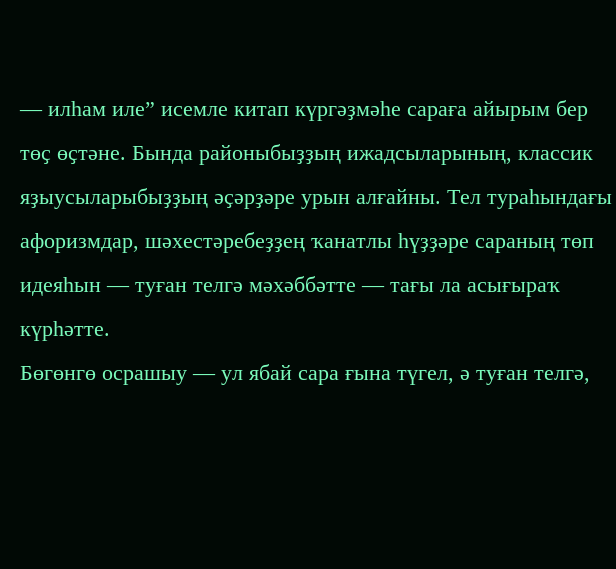— илһам иле” исемле китап күргәҙмәһе сараға айырым бер төҫ өҫтәне. Бында районыбыҙҙың ижадсыларының, классик яҙыусыларыбыҙҙың әҫәрҙәре урын алғайны. Тел тураһындағы афоризмдар, шәхестәребеҙҙең ҡанатлы һүҙҙәре сараның төп идеяһын — туған телгә мәхәббәтте — тағы ла асығыраҡ күрһәтте.
Бөгөнгө осрашыу — ул ябай сара ғына түгел, ә туған телгә,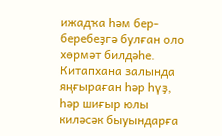ижадҡа һәм бер-беребеҙгә булған оло хөрмәт билдәһе. Китапхана залында яңғыраған һәр һүҙ, һәр шиғыр юлы киләсәк быуындарға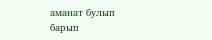аманат булып барып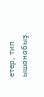етер, тип ышанабыҙ.